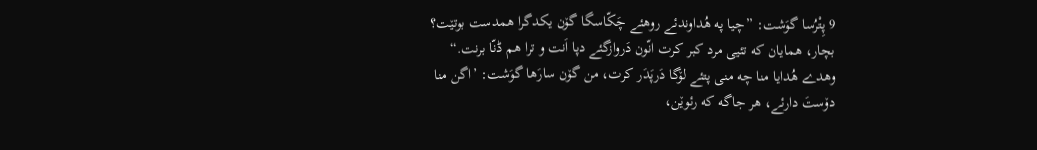9 پِتْرُسا گوَشت: ”چیا په هُداوندئے روهئے چَکّاسگا گۆن یکدگرا همدست بوتێت؟ بچار، همایان که تئیی مرد کبر کرت انّون دَروازگئے دپا اَنت و ترا هم ڈنّا برنت.“
وهدے هُدایا منا چه منی پتئے لۆگا دَرپَدَر کرت، من گۆن سارَها گوَشت: ’اگن منا دۆستَ دارئے، هر جاگه که رئوێن،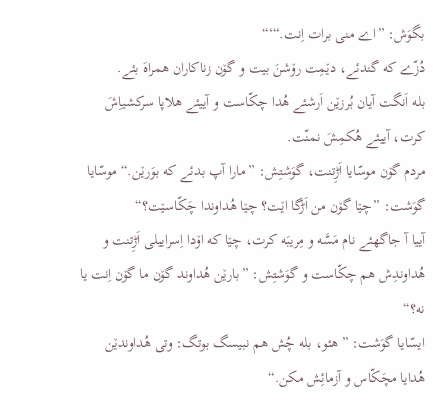بگوَش: ”اے منی برات اِنت.“‘“
دُزّے که گندئے، دێمِت رۆشنَ بیت و گۆن زناکاران همراهَ بئے.
بله اَنگت آیان بُرزێن اَرشئے هُدا چکّاست و آییئے هلاپا سرکشیاِشَ کرت، آییئے هُکمِشَ نمنّت.
مردم گۆن موسّایا اَڑِتنت، گوَشتِش: ”مارا آپ بدئے که بوَرێن.“ موسّایا گوَشت: ”چێا گۆن من اَڑگا اێت؟ چێا هُداوندا چَکّاسێت؟“
آییا آ جاگهئے نام مَسَّه و مِریبَه کرت، چێا که اۆدا اِسراییلی اَڑِتنت و هُداوندِش هم چکّاست و گوَشتِش: ”بارێن هُداوند گۆن ما گۆن اِنت یا نه؟“
ایسّایا گوَشت: ”هئو، بله چُش هم نبیسگ بوتگ: وتی هُداوندێن هُدایا مچَکّاس و آزمائِش مکن.“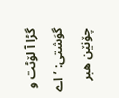گڑا آ لۆٹت و گوَشتی: ’اے چۆنێن هبر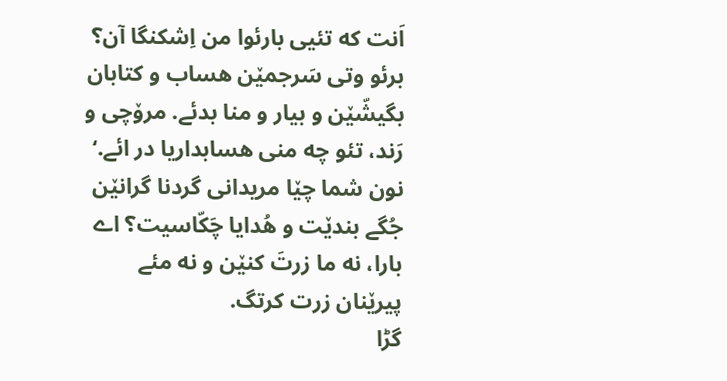اَنت که تئیی بارئوا من اِشکنگا آن؟ برئو وتی سَرجمێن هساب و کتابان بگیشّێن و بیار و منا بدئے. مرۆچی و رَند، تئو چه منی هسابداریا در ائے.‘
نون شما چێا مریدانی گردنا گرانێن جُگے بندێت و هُدایا چَکّاسیت؟ اے بارا، نه ما زرتَ کنێن و نه مئے پیرێنان زرت کرتگ.
گڑا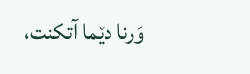وَرنا دێما آتکنت،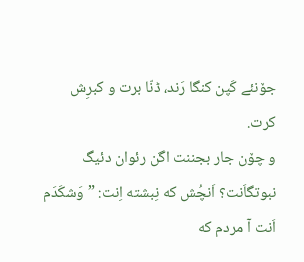جۆنئے کَپن کنگا رَند، ڈنّا برت و کبرِش کرت.
و چۆن جار بجننت اگن رئوان دئیگ نبوتگاَنت؟ اَنچُش که نِبشته اِنت: ”وَشکَدَم اَنت آ مردم که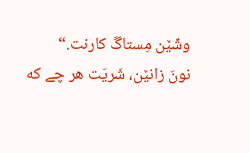وشّێن مِستاگَ کارنت.“
نونَ زانێن، شَریَت هر چے که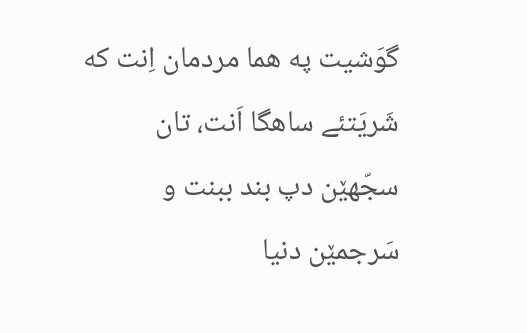گوَشیت په هما مردمان اِنت که شَریَتئے ساهگا اَنت، تان سجّهێن دپ بند ببنت و سَرجمێن دنیا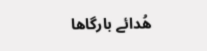هُدائے بارگاها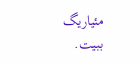مئیاریگ ببیت.